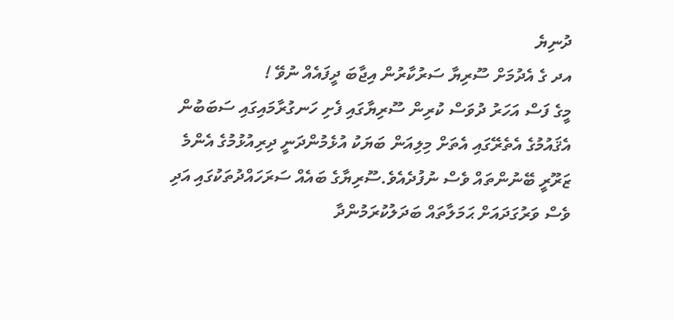ދުނިޔެ
އދ ގެ އެދުމަށް ސޫރިޔާ ސަރުކާރުން އިޖާބަ ދީފައެއް ނުވޭ !
މީގެ ފަސް އަހަރު ދުވަސް ކުރިން ސޫރިޔާގައި ފެށި ހަނގުރާމައިގައި ސަބަބުން އެޤައުމުގެ އެތެރޭގައި އެތަށް މިލިއަން ބަޔަކު އުޅެމުންދަނީ ދިރިއުޅުމުގެ އެންމެ ޒަރޫރީ ބޭނުންތައް ވެސް ނުފުދެއެވެ.ސޫރިޔާގެ ބައެއް ސަރަހައްދުތަކުގައި އަދި ވެސް ވަރުގަދައަށް ޙަމަލާތައް ބަދަލުކުރަމުންދާ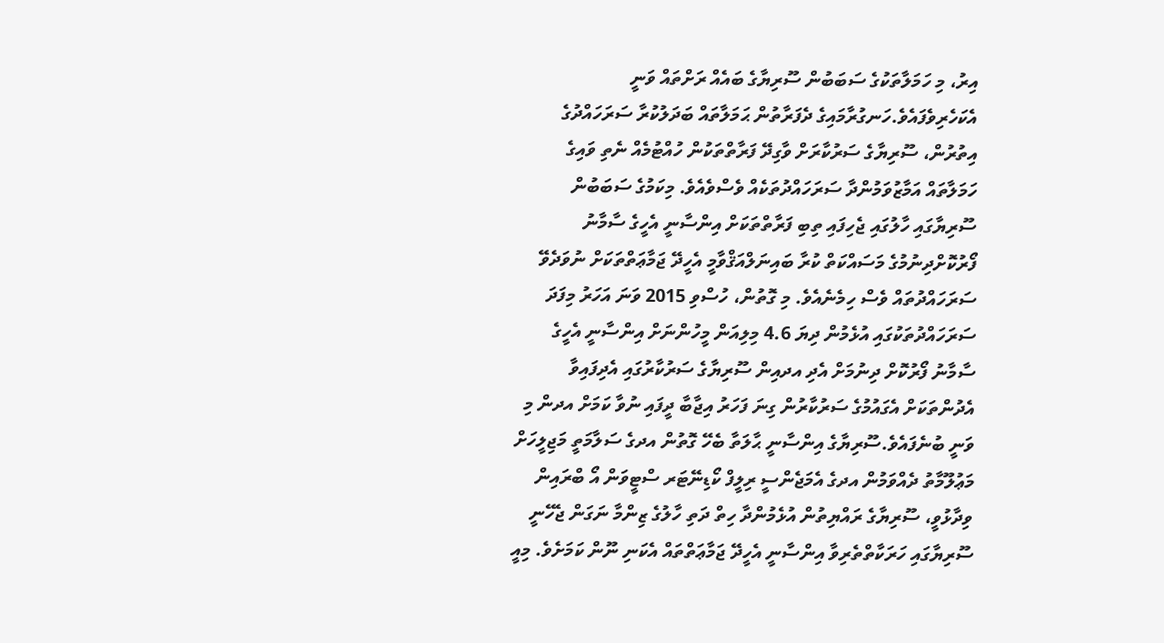އިރު، މި ހަމަލާތަކުގެ ސަބަބުން ސޫރިޔާގެ ބައެއް ރަށްތައް ވަނީ އެކަހެރިވެފައެވެ.ހަނގުރާމައިގެ ދެފަރާތުން ޙަމަލާތައް ބަދަލުކުރާ ސަރަހައްދުގެ އިތުރުން، ސޫރިޔާގެ ސަރުކާރަށް ވާގިދޭ ފަރާތްތަކުން ހުއްޓުމެއް ނެތި ވައިގެ ހަމަލާތައް އަމާޒުވަމުންދާ ސަރަހައްދުތަކެއް ވެސްވެއެވެ. މިކަމުގެ ސަބަބުން ސޫރިޔާގައި ހާލުގައި ޖެހިފައި ތިބި ފަރާތްތަކަށް އިންސާނީ އެހީގެ ސާމާނު ފޯރުކޮށްދިނުމުގެ މަސައްކަތް ކުރާ ބައިނަލްއަޤްވާމީ އެހީދޭ ޖަމާޢަތްތަކަށް ނުވަދެވޭ ސަރަހައްދުތައް ވެސް ހިމެނެއެވެ. މި ގޮތުން، ހުސްވި 2015 ވަނަ އަހަރު މިފަދަ ސަރަހައްދުތަކުގައި އުޅެމުން ދިޔަ 4.6 މިލިއަން މީހުންނަށް އިންސާނީ އެހީގެ ސާމާނު ފޯރުކޮށް ދިނުމަށް އެދި އދއިން ސޫރިޔާގެ ސަރުކާރުގައި އެދިފައިވާ އެދުންތަކަށް އެގައުމުގެ ސަރުކާރުން ގިނަ ފަހަރު އިޖާބާ ދީފައި ނުވާ ކަމަށް އދން މި ވަނީ ބުނެފައެވެ.ސޫރިޔާގެ އިންސާނީ ޙާލަތާ ބެހޭ ގޮތުން އދގެ ސަލާމަތީ މަޖިލީހަށް މަޢުލޫމާތު ދެއްވަމުން އދގެ އެމަޖެންސީ ރިލީފް ކޯޑިނޭޓަރ ސްޓީވަން އޯ ބްރައިން ވިދާޅުވީ، ސޫރިޔާގެ ރައްޔިތުން އުޅެމުންދާ ހިތް ދަތި ހާލުގެ ޒިންމާ ނަގަން ޖެހޭނީ ސޫރިޔާގައި ހަރަކާތްތެރިވާ އިންސާނީ އެހީދޭ ޖަމާޢަތްތައް އެކަނި ނޫން ކަމަށެވެ. މިއީ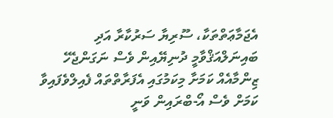އެޖަމާޢަތްތަކާ، ސޫރިޔާ ސަރުކާރާ އަދި ބައިނަލްއަޤްވާމީ ދުނިޔޭއިން ވެސް ނަގަންޖެހޭ ޒިންމާއެއް ކަމަށާ މިކަމުގައި އެފަރާތްތައް ފެއިލްވެފައިވާ ކަމަށް ވެސް އޯ-ބްރައިން ވަނީ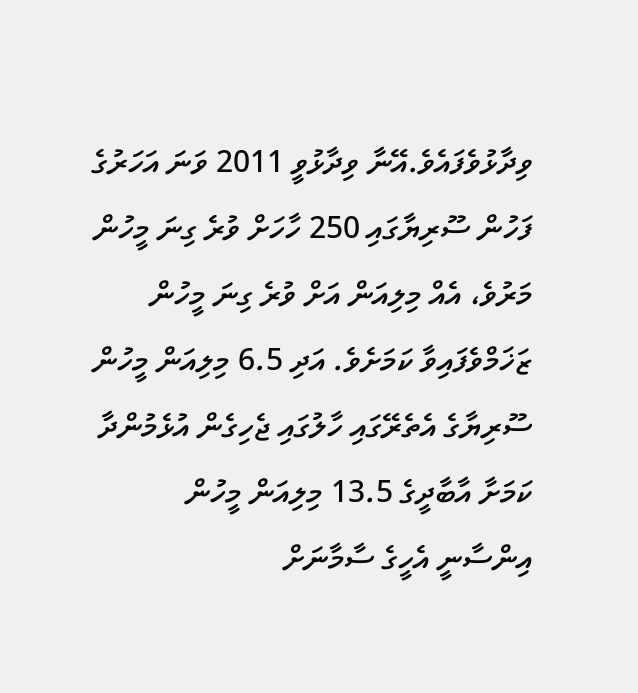ވިދާޅުވެފައެވެ.އޭނާ ވިދާޅުވީ 2011 ވަނަ އަހަރުގެ ފަހުން ސޫރިޔާގައި 250 ހާހަށް ވުރެ ގިނަ މީހުން މަރުވެ، އެއް މިލިއަން އަށް ވުރެ ގިނަ މީހުން ޒަޚަމްވެފައިވާ ކަމަށެވެ. އަދި 6.5 މިލިއަން މީހުން ސޫރިޔާގެ އެތެރޭގައި ހާލުގައި ޖެހިގެން އުޅެމުންދާ ކަމަށާ އާބާދީގެ 13.5 މިލިއަން މީހުން އިންސާނީ އެހީގެ ސާމާނަށް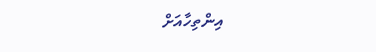އިންތިހާއަށް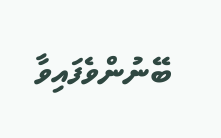ބޭނުންވެފައިވާ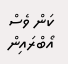ކަން ވެސް އޯބްރައިން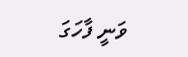ވަނީ ފާހަގަ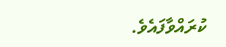ކުރައްވާފައެވެ.